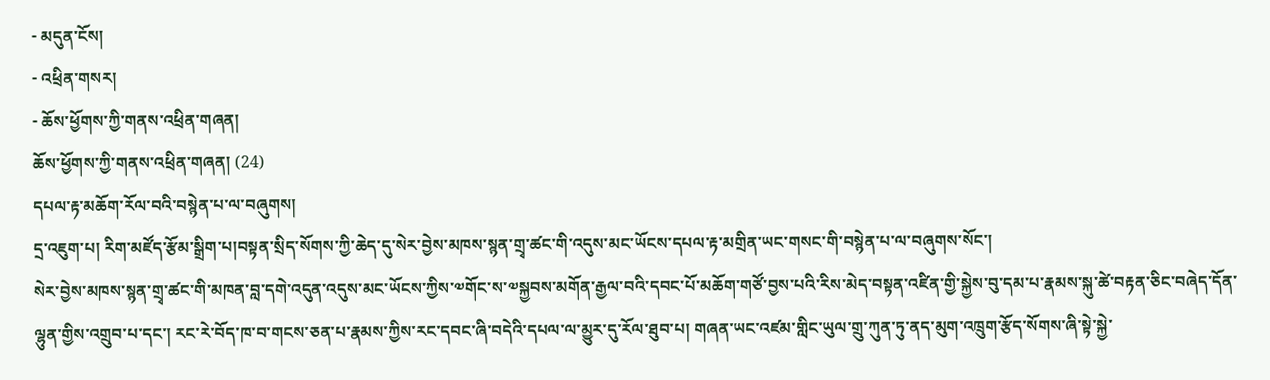- མདུན་ངོས།
- འཕྲིན་གསར།
- ཆོས་ཕྱོགས་ཀྱི་གནས་འཕྲིན་གཞན།
ཆོས་ཕྱོགས་ཀྱི་གནས་འཕྲིན་གཞན། (24)
དཔལ་རྟ་མཆོག་རོལ་བའི་བསྙེན་པ་ལ་བཞུགས།
དྲ་འཇུག་པ། རིག་མཛོད་རྩོམ་སྒྲིག་པ།བསྟན་སྲིད་སོགས་ཀྱི་ཆེད་དུ་སེར་བྱེས་མཁས་སྙན་གྲྭ་ཚང་གི་འདུས་མང་ཡོངས་དཔལ་རྟ་མགྲིན་ཡང་གསང་གི་བསྙེན་པ་ལ་བཞུགས་སོང་།
སེར་བྱེས་མཁས་སྙན་གྲྭ་ཚང་གི་མཁན་བླ་དགེ་འདུན་འདུས་མང་ཡོངས་ཀྱིས་༧གོང་ས་༧སྐྱབས་མགོན་རྒྱལ་བའི་དབང་པོ་མཆོག་གཙོ་བྱས་པའི་རིས་མེད་བསྟན་འཛིན་གྱི་སྐྱེས་བུ་དམ་པ་རྣམས་སྐུ་ཚེ་བརྟན་ཅིང་བཞེད་དོན་ལྷུན་གྱིས་འགྲུབ་པ་དང་། རང་རེ་བོད་ཁ་བ་གངས་ཅན་པ་རྣམས་ཀྱིས་རང་དབང་ཞི་བདེའི་དཔལ་ལ་མྱུར་དུ་རོལ་ཐུབ་པ། གཞན་ཡང་འཛམ་གླིང་ཡུལ་གྲུ་ཀུན་ཏུ་ནད་མུག་འཁྲུག་རྩོད་སོགས་ཞི་སྟེ་སྐྱེ་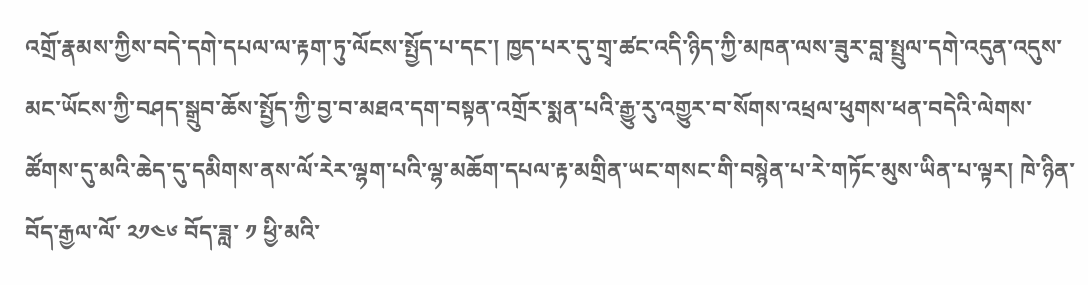འགྲོ་རྣམས་ཀྱིས་བདེ་དགེ་དཔལ་ལ་རྟག་ཏུ་ལོངས་སྤྱོད་པ་དང་། ཁྱད་པར་དུ་གྲྭ་ཚང་འདི་ཉིད་ཀྱི་མཁན་ལས་ཟུར་བླ་སྤྲུལ་དགེ་འདུན་འདུས་མང་ཡོངས་ཀྱི་བཤད་སྒྲུབ་ཆོས་སྤྱོད་ཀྱི་བྱ་བ་མཐའ་དག་བསྟན་འགྲོར་སྨན་པའི་རྒྱུ་རུ་འགྱུར་བ་སོགས་འཕྲལ་ཕུགས་ཕན་བདེའི་ལེགས་ཚོགས་དུ་མའི་ཆེད་དུ་དམིགས་ནས་ལོ་རེར་ལྷག་པའི་ལྷ་མཆོག་དཔལ་རྟ་མགྲིན་ཡང་གསང་གི་བསྙེན་པ་རེ་གཏོང་མུས་ཡིན་པ་ལྟར། ཁེ་ཉིན་བོད་རྒྱལ་ལོ་ ༢༡༤༦ བོད་ཟླ་ ༡ ཕྱི་མའི་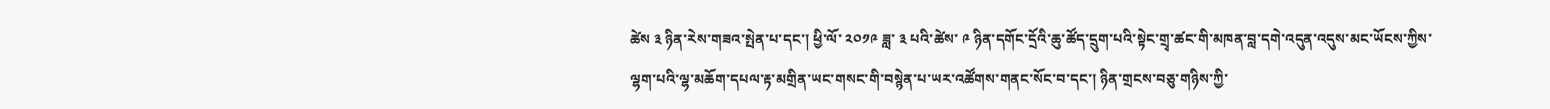ཚེས ༣ ཉིན་རེས་གཟའ་སྤེན་པ་དང་། ཕྱི་ལོ་ ༢༠༡༩ ཟླ་ ༣ པའི་ཚེས་ ༩ ཉིན་དགོང་དྲོའི་ཆུ་ཚོད་དྲུག་པའི་སྟེང་གྲྭ་ཚང་གི་མཁན་བླ་དགེ་འདུན་འདུས་མང་ཡོངས་ཀྱིས་ལྷག་པའི་ལྷ་མཆོག་དཔལ་རྟ་མགྲིན་ཡང་གསང་གི་བསྙེན་པ་ཡར་འཚོགས་གནང་སོང་བ་དང་། ཉིན་གྲངས་བཅུ་གཉིས་ཀྱི་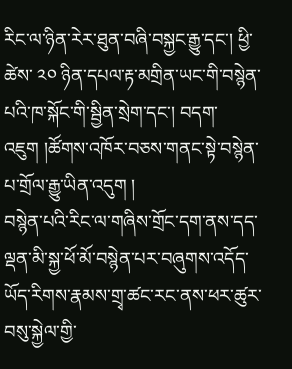རིང་ལ་ཉིན་རེར་ཐུན་བཞི་བསྐྱང་རྒྱུ་དང་། ཕྱི་ཚེས་ ༢༠ ཉིན་དཔལ་རྟ་མགྲིན་ཡང་གི་བསྙེན་པའི་ཁ་སྐོང་གི་སྦྱིན་སྲེག་དང་། བདག་འཇུག །ཚོགས་འཁོར་བཅས་གནང་སྟེ་བསྙེན་པ་གྲོལ་རྒྱུ་ཡིན་འདུག །
བསྙེན་པའི་རིང་ལ་གཞིས་གྲོང་དག་ནས་དད་ལྡན་མི་སྐྱ་ཕོ་མོ་བསྙེན་པར་བཞུགས་འདོད་ཡོད་རིགས་རྣམས་གྲྭ་ཚང་རང་ནས་ཕར་ཚུར་བསུ་སྐྱེལ་གྱི་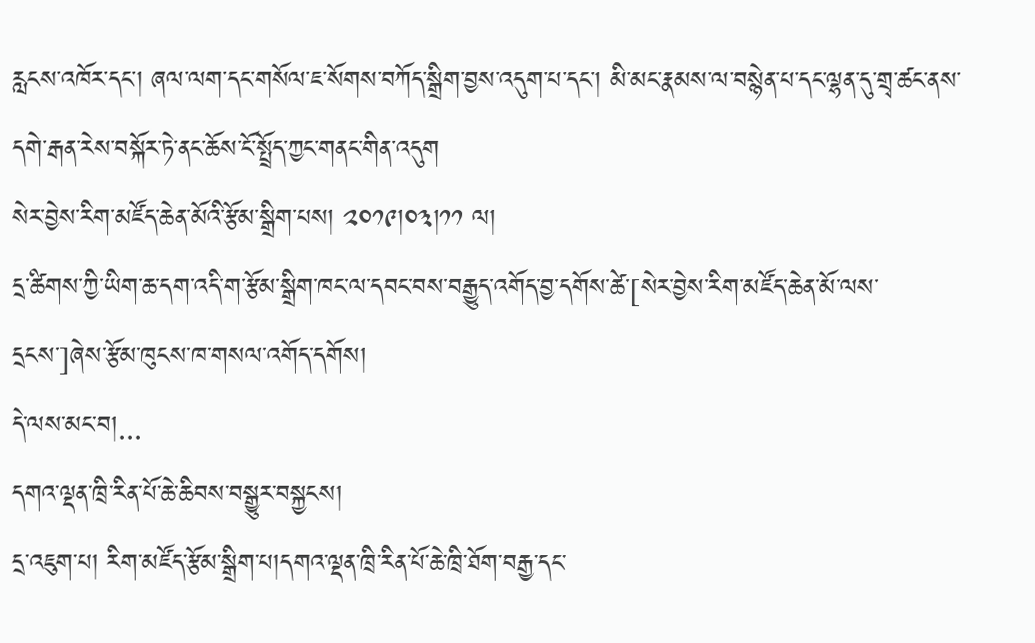རླངས་འཁོར་དང་། ཞལ་ལག་དང་གསོལ་ཇ་སོགས་བཀོད་སྒྲིག་བྱས་འདུག་པ་དང་། མི་མང་རྣམས་ལ་བསྙེན་པ་དང་ལྷན་དུ་གྲྭ་ཚང་ནས་དགེ་རྒན་རེས་བསྐོར་ཏེ་ནང་ཆོས་ངོ་སྤྲོད་ཀྱང་གནང་གིན་འདུག
སེར་བྱེས་རིག་མཛོད་ཆེན་མོའི་རྩོམ་སྒྲིག་པས། ༢༠༡༩།༠༣།༡༡ ལ།
དྲ་ཚིགས་ཀྱི་ཡིག་ཆ་དག་འདི་ག་རྩོམ་སྒྲིག་ཁང་ལ་དབང་བས་བརྒྱུད་འགོད་བྱ་དགོས་ཚེ་[སེར་བྱེས་རིག་མཛོད་ཆེན་མོ་ལས་དྲངས་]ཞེས་རྩོམ་ཁུངས་ཁ་གསལ་འགོད་དགོས།
དེ་ལས་མང་བ།...
དགའ་ལྡན་ཁྲི་རིན་པོ་ཆེ་ཆིབས་བསྒྱུར་བསྐྱངས།
དྲ་འཇུག་པ། རིག་མཛོད་རྩོམ་སྒྲིག་པ།དགའ་ལྡན་ཁྲི་རིན་པོ་ཆེ་ཁྲི་ཐོག་བརྒྱ་དང་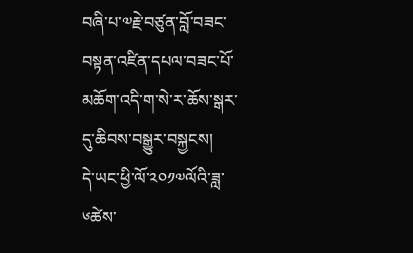བཞི་པ་༧རྗེ་བཙུན་བློ་བཟང་བསྟན་འཛིན་དཔལ་བཟང་པོ་མཆོག་འདི་ག་སེ་ར་ཆོས་སྒར་དུ་ཆིབས་བསྒྱུར་བསྐྱངས།
དེ་ཡང་ཕྱི་ལོ་༢༠༡༧ལོའི་ཟླ་༦ཚེས་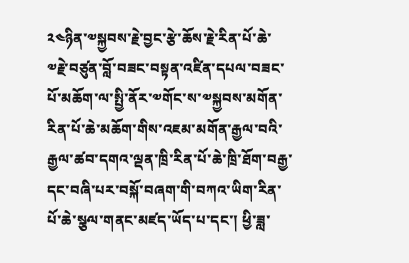༢༤ཉིན་༧སྐྱབས་རྗེ་བྱང་རྩེ་ཆོས་རྗེ་རིན་པོ་ཆེ་༧རྗེ་བཙུན་བློ་བཟང་བསྟན་འཛིན་དཔལ་བཟང་པོ་མཆོག་ལ་སྤྱི་ནོར་༧གོང་ས་༧སྐྱབས་མགོན་རིན་པོ་ཆེ་མཆོག་གིས་འཇམ་མགོན་རྒྱལ་བའི་རྒྱལ་ཚབ་དགའ་ལྡན་ཁྲི་རིན་པོ་ཆེ་ཁྲི་ཐོག་བརྒྱ་དང་བཞི་པར་བསྐོ་བཞག་གི་བཀའ་ཡིག་རིན་པོ་ཆེ་སྩལ་གནང་མཛད་ཡོད་པ་དང་། ཕྱི་ཟླ་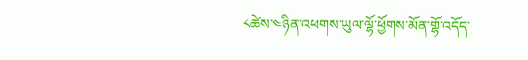༨ཚེས་༤ཉིན་འཕགས་ཡུལ་ལྷོ་ཕྱོགས་མོན་གྷོ་འདོད་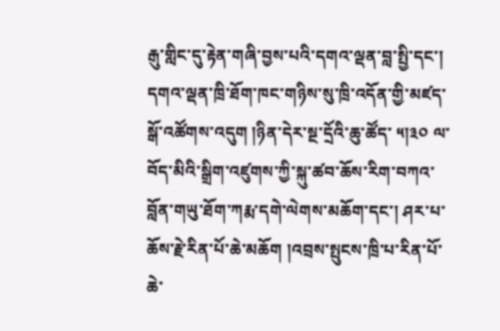རྒུ་གླིང་དུ་རྟེན་གཞི་བྱས་པའི་དགའ་ལྡན་བླ་སྤྱི་དང་། དགའ་ལྡན་ཁྲི་ཐོག་ཁང་གཉིས་སུ་ཁྲི་འདོན་གྱི་མཛད་སྒོ་འཚོགས་འདུག །ཉིན་དེར་སྔ་དྲོའི་ཆུ་ཚོད་ ༥།༣༠ ལ་བོད་མིའི་སྒྲིག་འཛུགས་ཀྱི་སྐུ་ཚབ་ཆོས་རིག་བཀའ་བློན་གཡུ་ཐོག་ཀརྨ་དགེ་ལེགས་མཆོག་དང་། ཤར་པ་ཆོས་རྗེ་རིན་པོ་ཆེ་མཆོག །འབྲས་སྤུངས་ཁྲི་པ་རིན་པོ་ཆེ་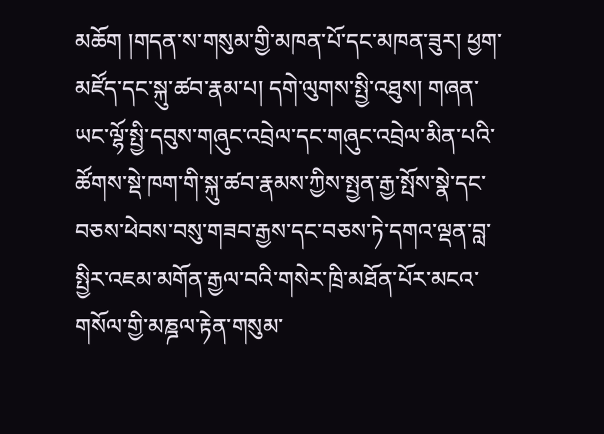མཆོག །གདན་ས་གསུམ་གྱི་མཁན་པོ་དང་མཁན་ཟུར། ཕྱག་མཛོད་དང་སྐུ་ཚབ་རྣམ་པ། དགེ་ལུགས་སྤྱི་འཐུས། གཞན་ཡང་ལྷོ་སྤྱི་དབུས་གཞུང་འབྲེལ་དང་གཞུང་འབྲེལ་མིན་པའི་ཚོགས་སྡེ་ཁག་གི་སྐུ་ཚབ་རྣམས་ཀྱིས་སྤྱན་རྒྱ་སྤོས་སྣེ་དང་བཅས་ཕེབས་བསུ་གཟབ་རྒྱས་དང་བཅས་ཏེ་དགའ་ལྡན་བླ་སྤྱིར་འཇམ་མགོན་རྒྱལ་བའི་གསེར་ཁྲི་མཐོན་པོར་མངའ་གསོལ་གྱི་མཎྜལ་རྟེན་གསུམ་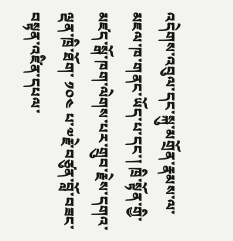འདེགས་འབུལ་དང་སྐུ་མགྲོན་རྣམས་ལ་མཇལ་ཁ་གནང་ཡོད་པ་དང་། ཁྲི་སྟོན་གྱི་མཛད་སྒོ་ཁག་ལེགས་པར་གྲུབ་རྗེས་དགའ་ལྡན་ཁྲི་ཐོག་ ༡༠༤ པ་༧རྗེ་བཙུན་བློ་བཟང་བསྟན་འཛིན་དཔལ་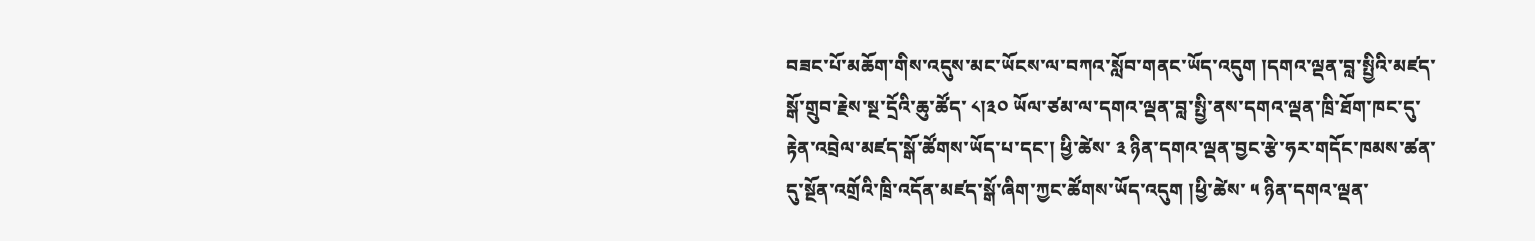བཟང་པོ་མཆོག་གིས་འདུས་མང་ཡོངས་ལ་བཀའ་སློབ་གནང་ཡོད་འདུག །དགའ་ལྡན་བླ་སྤྱིའི་མཛད་སྒོ་གྲུབ་རྗེས་སྔ་དྲོའི་ཆུ་ཚོད་ ༨།༣༠ ཡོལ་ཙམ་ལ་དགའ་ལྡན་བླ་སྤྱི་ནས་དགའ་ལྡན་ཁྲི་ཐོག་ཁང་དུ་རྟེན་འབྲེལ་མཛད་སྒོ་ཚོགས་ཡོད་པ་དང་། ཕྱི་ཚེས་ ༣ ཉིན་དགའ་ལྡན་བྱང་རྩེ་ཧར་གདོང་ཁམས་ཚན་དུ་སྔོན་འགྲོའི་ཁྲི་འདོན་མཛད་སྒོ་ཞིག་ཀྱང་ཚོགས་ཡོད་འདུག །ཕྱི་ཚེས་ ༥ ཉིན་དགའ་ལྡན་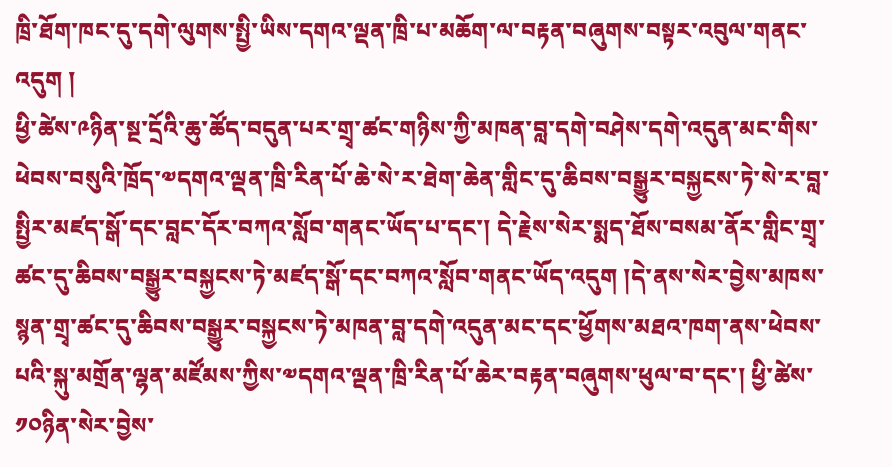ཁྲི་ཐོག་ཁང་དུ་དགེ་ལུགས་སྤྱི་ཡིས་དགའ་ལྡན་ཁྲི་པ་མཆོག་ལ་བརྟན་བཞུགས་བསྟར་འབུལ་གནང་འདུག །
ཕྱི་ཚེས་༩ཉིན་སྔ་དྲོའི་ཆུ་ཚོད་བདུན་པར་གྲྭ་ཚང་གཉིས་ཀྱི་མཁན་བླ་དགེ་བཤེས་དགེ་འདུན་མང་གིས་ཕེབས་བསུའི་ཁྲོད་༧དགའ་ལྡན་ཁྲི་རིན་པོ་ཆེ་སེ་ར་ཐེག་ཆེན་གླིང་དུ་ཆིབས་བསྒྱུར་བསྐྱངས་ཏེ་སེ་ར་བླ་སྤྱིར་མཛད་སྒོ་དང་བླང་དོར་བཀའ་སློབ་གནང་ཡོད་པ་དང་། དེ་རྗེས་སེར་སྨད་ཐོས་བསམ་ནོར་གླིང་གྲྭ་ཚང་དུ་ཆིབས་བསྒྱུར་བསྐྱངས་ཏེ་མཛད་སྒོ་དང་བཀའ་སློབ་གནང་ཡོད་འདུག །དེ་ནས་སེར་བྱེས་མཁས་སྙན་གྲྭ་ཚང་དུ་ཆིབས་བསྒྱུར་བསྐྱངས་ཏེ་མཁན་བླ་དགེ་འདུན་མང་དང་ཕྱོགས་མཐའ་ཁག་ནས་ཕེབས་པའི་སྐུ་མགྲོན་ལྷན་མཛོམས་ཀྱིས་༧དགའ་ལྡན་ཁྲི་རིན་པོ་ཆེར་བརྟན་བཞུགས་ཕུལ་བ་དང་། ཕྱི་ཚེས་༡༠ཉིན་སེར་བྱེས་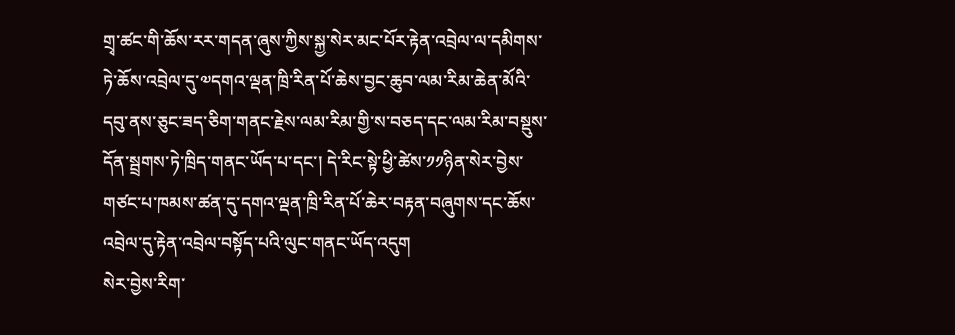གྲྭ་ཚང་གི་ཆོས་རར་གདན་ཞུས་ཀྱིས་སྐྱ་སེར་མང་པོར་རྟེན་འབྲེལ་ལ་དམིགས་ཏེ་ཆོས་འབྲེལ་དུ་༧དགའ་ལྡན་ཁྲི་རིན་པོ་ཆེས་བྱང་ཆུབ་ལམ་རིམ་ཆེན་མོའི་དབུ་ནས་ཅུང་ཟད་ཅིག་གནང་རྗེས་ལམ་རིམ་གྱི་ས་བཅད་དང་ལམ་རིམ་བསྡུས་དོན་སྦྲགས་ཏེ་ཁྲིད་གནང་ཡོད་པ་དང་། དེ་རིང་སྟེ་ཕྱི་ཚེས་༡༡ཉིན་སེར་བྱེས་གཙང་པ་ཁམས་ཚན་དུ་དགའ་ལྡན་ཁྲི་རིན་པོ་ཆེར་བརྟན་བཞུགས་དང་ཆོས་འབྲེལ་དུ་རྟེན་འབྲེལ་བསྟོད་པའི་ལུང་གནང་ཡོད་འདུག
སེར་བྱེས་རིག་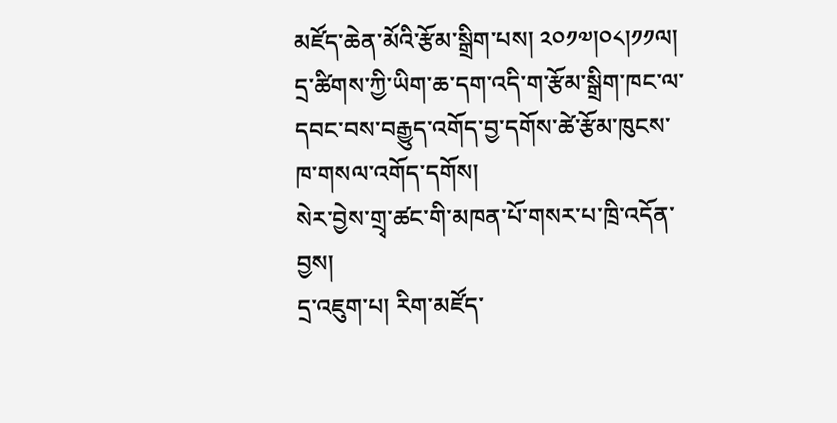མཛོད་ཆེན་མོའི་རྩོམ་སྒྲིག་པས། ༢༠༡༧།༠༨།༡༡ལ།
དྲ་ཚིགས་ཀྱི་ཡིག་ཆ་དག་འདི་ག་རྩོམ་སྒྲིག་ཁང་ལ་དབང་བས་བརྒྱུད་འགོད་བྱ་དགོས་ཚེ་རྩོམ་ཁུངས་ཁ་གསལ་འགོད་དགོས།
སེར་བྱེས་གྲྭ་ཚང་གི་མཁན་པོ་གསར་པ་ཁྲི་འདོན་བྱས།
དྲ་འཇུག་པ། རིག་མཛོད་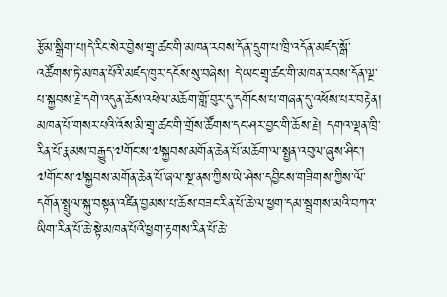རྩོམ་སྒྲིག་པ།དེ་རིང་སེར་བྱེས་གྲྭ་ཚང་གི་མཁན་རབས་དོན་དྲུག་པ་ཁྲི་འདོན་མཛད་སྒོ་འཚོགས་ཏེ་མཁན་པོའི་མཛད་ཁུར་དངོས་སུ་བཞེས། དེ་ཡང་གྲྭ་ཚང་གི་མཁན་རབས་དོན་ལྔ་པ་སྐྱབས་རྗེ་དགེ་འདུན་ཆོས་འཕེལ་མཆོག་གློ་བུར་དུ་དགོངས་པ་གཞན་དུ་འཕོས་པར་བརྟེན། མཁན་པོ་གསར་པའི་འོས་མི་གྲྭ་ཚང་གི་གྲོས་ཚོགས་དང་ཤར་བྱང་གི་ཆོས་རྗེ། དགའ་ལྡན་ཁྲི་རིན་པོ་རྣམས་བརྒྱུད་༧གོང་ས་༧སྐྱབས་མགོན་ཆེན་པོ་མཆོག་ལ་སྤྱན་འབུལ་ཞུས་ཤིང་། ༧གོང་ས་༧སྐྱབས་མགོན་ཆེན་པོ་ཞལ་སྔ་ནས་ཀྱིས་ཡེ་ཤེས་དབྱིངས་གཟིགས་ཀྱིས་ལོ་དགོན་སྤྲུལ་སྐུ་བསྟན་འཛིན་བྱམས་པ་ཆོས་བཟང་རིན་པོ་ཆེ་ལ་ཕྱག་དམ་སྦྲགས་མའི་བཀའ་ཡིག་རིན་པོ་ཆེ་སྟེ་མཁན་པོའི་ཕྱག་རྟགས་རིན་པོ་ཆེ་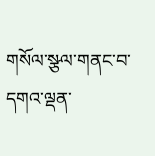གསོལ་སྩལ་གནང་བ་དགའ་ལྡན་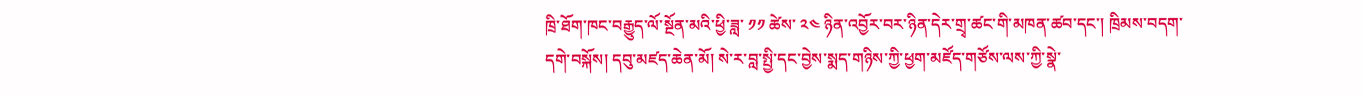ཁྲི་ཐོག་ཁང་བརྒྱུད་ལོ་སྔོན་མའི་ཕྱི་ཟླ་ ༡༡ ཚེས་ ༢༤ ཉིན་འབྱོར་བར་ཉིན་དེར་གྲྭ་ཚང་གི་མཁན་ཚབ་དང་། ཁྲིམས་བདག་དགེ་བསྐོས། དབུ་མཛད་ཆེན་མོ། སེ་ར་བླ་སྤྱི་དང་བྱེས་སྨད་གཉིས་ཀྱི་ཕྱག་མཛོད་གཙོས་ལས་ཀྱི་སྣེ་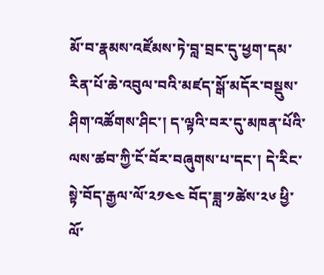མོ་བ་རྣམས་འཛོམས་ཏེ་བླ་བྲང་དུ་ཕྱག་དམ་རིན་པོ་ཆེ་འབུལ་བའི་མཛད་སྒོ་མདོར་བསྡུས་ཤིག་འཚོགས་ཤིང་། ད་ལྟའི་བར་དུ་མཁན་པོའི་ལས་ཚབ་ཀྱི་ངོ་བོར་བཞུགས་པ་དང་། དེ་རིང་སྟེ་བོད་རྒྱལ་ལོ་༢༡༤༤ བོད་ཟླ་༡ཚེས་༢༦ ཕྱི་ལོ་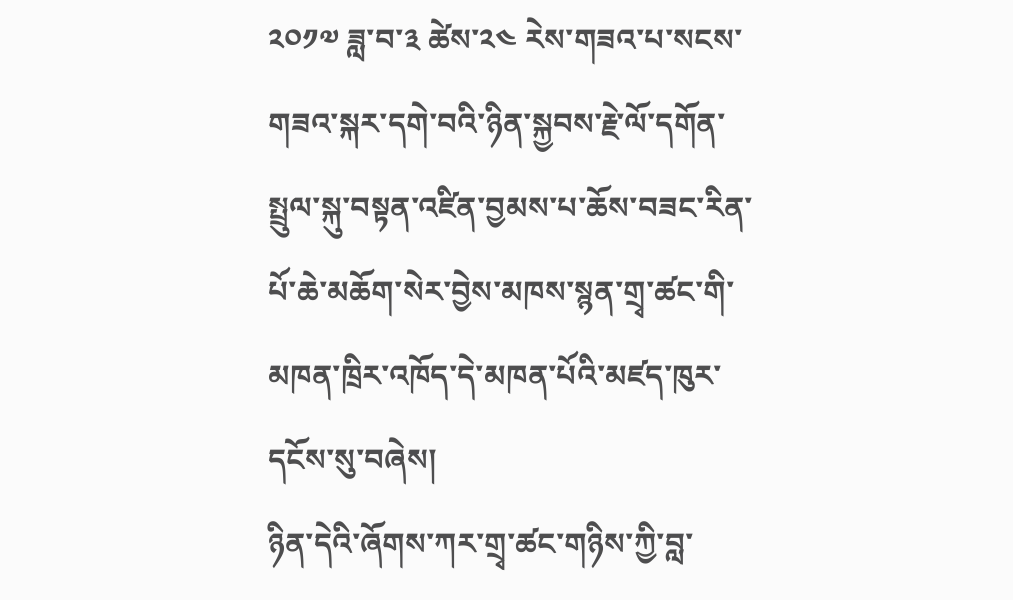༢༠༡༧ ཟླ་བ་༣ ཚེས་༢༤ རེས་གཟའ་པ་སངས་གཟའ་སྐར་དགེ་བའི་ཉིན་སྐྱབས་རྗེ་ལོ་དགོན་སྤྲུལ་སྐུ་བསྟན་འཛིན་བྱམས་པ་ཆོས་བཟང་རིན་པོ་ཆེ་མཆོག་སེར་བྱེས་མཁས་སྙན་གྲྭ་ཚང་གི་མཁན་ཁྲིར་འཁོད་དེ་མཁན་པོའི་མཛད་ཁུར་དངོས་སུ་བཞེས།
ཉིན་དེའི་ཞོགས་ཀར་གྲྭ་ཚང་གཉིས་ཀྱི་བླ་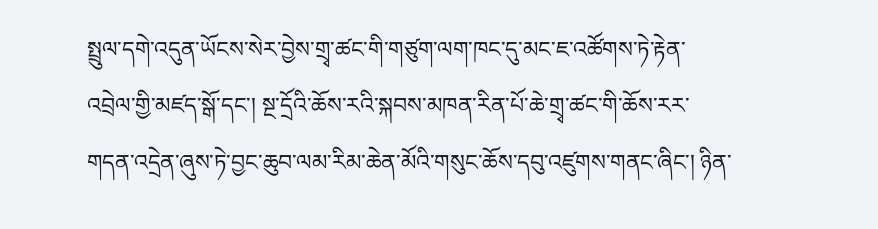སྤྲུལ་དགེ་འདུན་ཡོངས་སེར་བྱེས་གྲྭ་ཚང་གི་གཙུག་ལག་ཁང་དུ་མང་ཇ་འཚོགས་ཏེ་རྟེན་འབྲེལ་གྱི་མཛད་སྒོ་དང་། སྔ་དྲོའི་ཆོས་རའི་སྐབས་མཁན་རིན་པོ་ཆེ་གྲྭ་ཚང་གི་ཆོས་རར་གདན་འདྲེན་ཞུས་ཏེ་བྱང་ཆུབ་ལམ་རིམ་ཆེན་མོའི་གསུང་ཆོས་དབུ་འཛུགས་གནང་ཞིང་། ཉིན་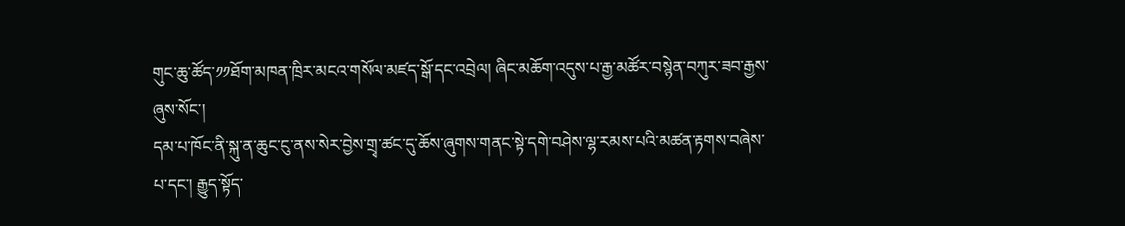གུང་ཆུ་ཚོད་༡༡ཐོག་མཁན་ཁྲིར་མངའ་གསོལ་མཛད་སྒོ་དང་འབྲེལ། ཞིང་མཆོག་འདུས་པ་རྒྱ་མཚོར་བསྙེན་བཀུར་ཟབ་རྒྱས་ཞུས་སོང་།
དམ་པ་ཁོང་ནི་སྐུ་ན་ཆུང་ངུ་ནས་སེར་བྱེས་གྲྭ་ཚང་དུ་ཆོས་ཞུགས་གནང་སྟེ་དགེ་བཤེས་ལྷ་རམས་པའི་མཚན་རྟགས་བཞེས་པ་དང་། རྒྱུད་སྟོད་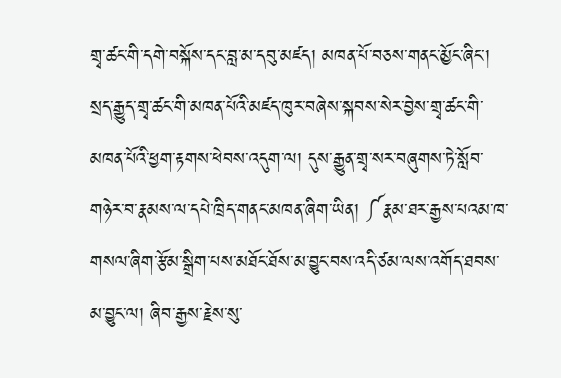གྲྭ་ཚང་གི་དགེ་བསྐོས་དང་བླ་མ་དབུ་མཛད། མཁན་པོ་བཅས་གནང་མྱོང་ཞིང་། སྲད་རྒྱུད་གྲྭ་ཚང་གི་མཁན་པོའི་མཛད་ཁུར་བཞེས་སྐབས་སེར་བྱེས་གྲྭ་ཚང་གི་མཁན་པོའི་ཕྱག་རྟགས་ཕེབས་འདུག་ལ། དུས་རྒྱུན་གྲྭ་སར་བཞུགས་ཏེ་སློབ་གཉེར་བ་རྣམས་ལ་དཔེ་ཁྲིད་གནང་མཁན་ཞིག་ཡིན། ༼རྣམ་ཐར་རྒྱས་པའམ་ཁ་གསལ་ཞིག་རྩོམ་སྒྲིག་པས་མཐོང་ཐོས་མ་བྱུང་བས་འདི་ཙམ་ལས་འགོད་ཐབས་མ་བྱུང་ལ། ཞིབ་རྒྱས་རྗེས་སུ་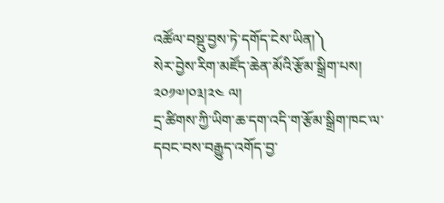འཚོལ་བསྡུ་བྱས་ཏེ་དགོད་ངེས་ཡིན།༽
སེར་བྱེས་རིག་མཛོད་ཆེན་མོའི་རྩོམ་སྒྲིག་པས། ༢༠༡༧།༠༣།༢༤ ལ།
དྲ་ཚིགས་ཀྱི་ཡིག་ཆ་དག་འདི་ག་རྩོམ་སྒྲིག་ཁང་ལ་དབང་བས་བརྒྱུད་འགོད་བྱ་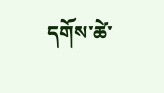དགོས་ཚེ་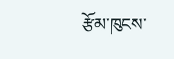རྩོམ་ཁུངས་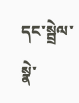དང་སྦྲེལ་སྣེ་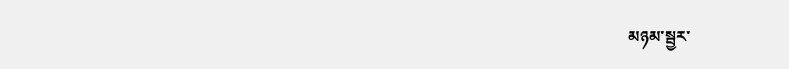མཉམ་སྦྱར་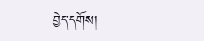བྱེད་དགོས།